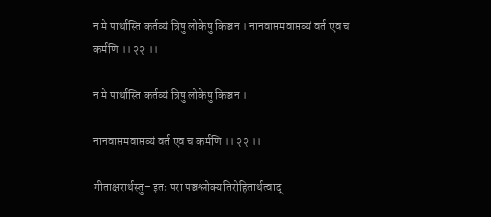न मे पार्थास्ति कर्तव्यं त्रिषु लोकेषु किञ्चन । नानवाप्तमवाप्तव्यं वर्त एव च कर्मणि ।। २२ ।।

न मे पार्थास्ति कर्तव्यं त्रिषु लोकेषु किञ्चन ।

नानवाप्तमवाप्तव्यं वर्त एव च कर्मणि ।। २२ ।।

गीताक्षरार्थस्तु– इतः परा पञ्चश्लोक्यतिरोहितार्थत्वाद्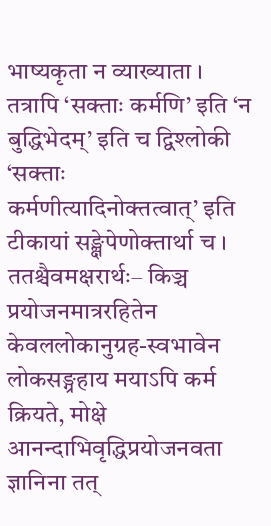भाष्यकृता न व्याख्याता । तत्रापि ‘सक्ताः कर्मणि’ इति ‘न बुद्धिभेदम्’ इति च द्विश्लोकी ‘सक्ताः कर्मणीत्यादिनोक्तत्वात्’ इति टीकायां सङ्क्षेपेणोक्तार्था च । ततश्चैवमक्षरार्थः– किञ्च प्रयोजनमात्ररहितेन केवललोकानुग्रह-स्वभावेन लोकसङ्ग्रहाय मयाऽपि कर्म क्रियते, मोक्षे आनन्दाभिवृद्धिप्रयोजनवता ज्ञानिना तत्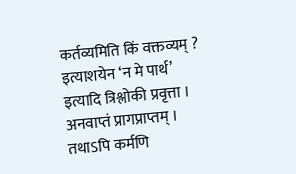कर्तव्यमिति किं वक्तव्यम् ? इत्याशयेन ‘न मे पार्थ’ इत्यादि त्रिश्लोकी प्रवृत्ता । अनवाप्तं प्रागप्राप्तम् । तथाऽपि कर्मणि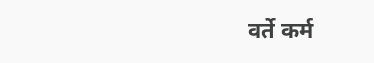वर्ते कर्म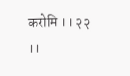करोमि ।। २२ ।।